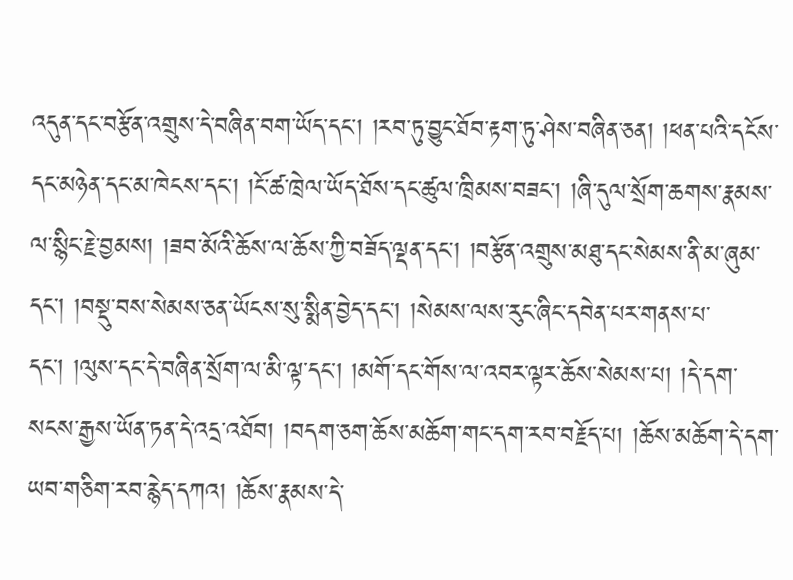འདུན་དང་བརྩོན་འགྲུས་དེ་བཞིན་བག་ཡོད་དང་། །རབ་ཏུ་བྱུང་ཐོབ་རྟག་ཏུ་ཤེས་བཞིན་ཅན། །ཕན་པའི་དངོས་དང་མཉེན་དང་མ་ཁེངས་དང་། །ངོ་ཚ་ཁྲེལ་ཡོད་ཐོས་དང་ཚུལ་ཁྲིམས་བཟང་། །ཞི་དུལ་སྲོག་ཆགས་རྣམས་ལ་སྙིང་རྗེ་བྱམས། །ཟབ་མོའི་ཆོས་ལ་ཆོས་ཀྱི་བཟོད་ལྡན་དང་། །བརྩོན་འགྲུས་མཐུ་དང་སེམས་ནི་མ་ཞུམ་དང་། །བསྡུ་བས་སེམས་ཅན་ཡོངས་སུ་སྨིན་བྱེད་དང་། །སེམས་ལས་རུང་ཞིང་དབེན་པར་གནས་པ་དང་། །ལུས་དང་དེ་བཞིན་སྲོག་ལ་མི་ལྟ་དང་། །མགོ་དང་གོས་ལ་འབར་ལྟར་ཆོས་སེམས་པ། །དེ་དག་སངས་རྒྱས་ཡོན་ཏན་དེ་འདྲ་འཐོབ། །བདག་ཅག་ཆོས་མཆོག་གང་དག་རབ་བརྗོད་པ། །ཆོས་མཆོག་དེ་དག་ཡབ་གཅིག་རབ་རྙེད་དཀའ། །ཆོས་རྣམས་དེ་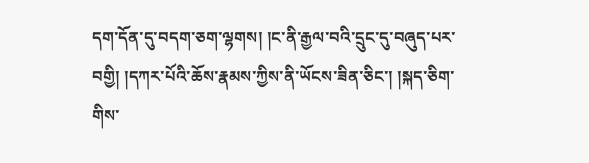དག་དོན་དུ་བདག་ཅག་ལྷགས། །ང་ནི་རྒྱལ་བའི་དྲུང་དུ་བཞུད་པར་བགྱི། །དཀར་པོའི་ཆོས་རྣམས་ཀྱིས་ནི་ཡོངས་ཟིན་ཅིང་། །སྐད་ཅིག་གིས་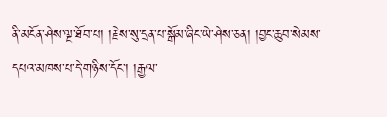ནི་མངོན་ཤེས་ལྔ་ཐོབ་པ། །རྗེས་སུ་དྲན་པ་སྒོམ་ཞིང་ཡེ་ཤེས་ཅན། །བྱང་ཆུབ་སེམས་དཔའ་མཁས་པ་དེ་གཉིས་དོང་། །རྒྱལ་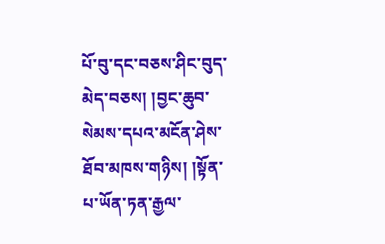པོ་བུ་དང་བཅས་ཤིང་བུད་མེད་བཅས། །བྱང་ཆུབ་སེམས་དཔའ་མངོན་ཤེས་ཐོབ་མཁས་གཉིས། །སྟོན་པ་ཡོན་ཏན་རྒྱལ་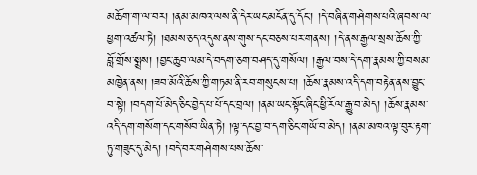མཆོག་ག་ལ་བར། །ནམ་མཁའ་ལས་ནི་དེར་ཡང་མངོན་དུ་དོང་། །དེ་བཞིན་གཤེགས་པའི་ཞབས་ལ་ཕྱག་འཚལ་ཏེ། །ཐམས་ཅད་འདུས་ནས་གུས་དང་བཅས་པར་གནས། །དེ་ནས་རྒྱལ་སྲས་ཆོས་ཀྱི་བློ་གྲོས་སྨྲས། །བྱང་ཆུབ་ལམ་དེ་བདག་ཅག་བཤད་དུ་གསོལ། །རྒྱལ་བས་དེ་དག་རྣམས་ཀྱི་བསམ་མཁྱེན་ནས། །ཟབ་མོའི་ཆོས་ཀྱི་གཏམ་ནི་རབ་གསུངས་པ། །ཆོས་རྣམས་འདི་དག་བརྟེན་ནས་བྱུང་བ་སྟེ། །བདག་པོ་མེད་ཅིང་བྱེད་པ་པོ་དང་བྲལ། །ནམ་ཡང་སྟོང་ཞིང་ཕྱི་རོལ་རྒྱུ་བ་མེད། །ཆོས་རྣམས་འདི་དག་གསོག་དང་གསོབ་ཡིན་ཏེ། །ལྟ་དང་བྱ་བ་དག་ཅིང་གཡོ་བ་མེད། །ནམ་མཁའ་ལྟ་བུར་རྟག་ཏུ་གཟུང་དུ་མེད། །བདེ་བར་གཤེགས་པས་ཆོས་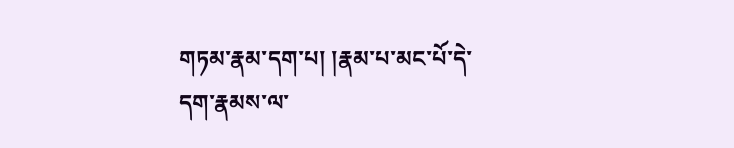གཏམ་རྣམ་དག་པ། །རྣམ་པ་མང་པོ་དེ་དག་རྣམས་ལ་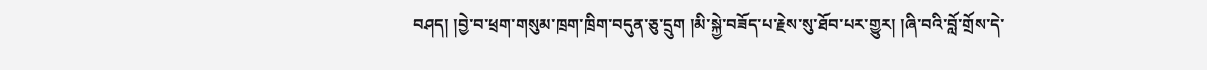བཤད། །བྱེ་བ་ཕྲག་གསུམ་ཁྲག་ཁྲིག་བདུན་ཅུ་དྲུག །མི་སྐྱེ་བཟོད་པ་རྗེས་སུ་ཐོབ་པར་གྱུར། །ཞི་བའི་བློ་གྲོས་དེ་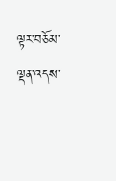ལྟར་བཅོམ་ལྡན་འདས་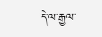དེ་ལ་རྒྱལ་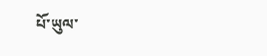པོ་ཡུལ་